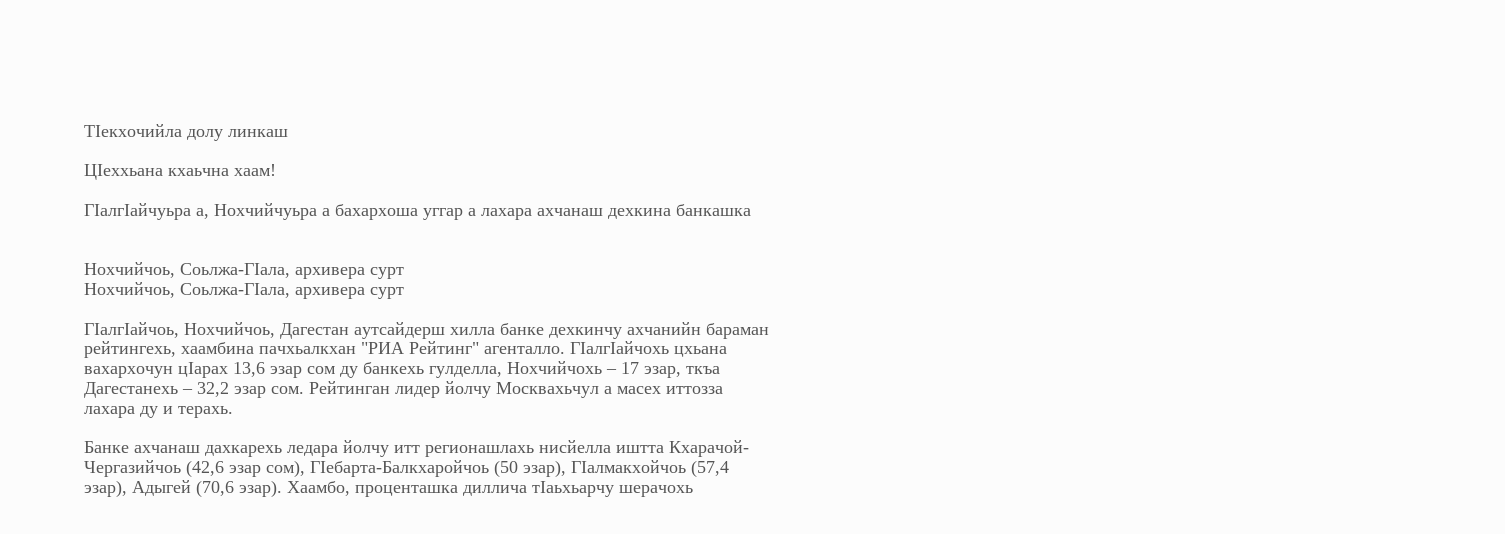ТIекхочийла долу линкаш

ЦIеххьана кхаьчна хаам!

ГIалгIайчуьра а, Нохчийчуьра а бахархоша уггар а лахара ахчанаш дехкина банкашка


Нохчийчоь, Соьлжа-ГIала, архивера сурт
Нохчийчоь, Соьлжа-ГIала, архивера сурт

ГIалгIайчоь, Нохчийчоь, Дагестан аутсайдерш хилла банке дехкинчу ахчанийн бараман рейтингехь, хаамбина пачхьалкхан "РИА Рейтинг" агенталло. ГIалгIайчохь цхьана вахархочун цIарах 13,6 эзар сом ду банкехь гулделла, Нохчийчохь – 17 эзар, ткъа Дагестанехь – 32,2 эзар сом. Рейтинган лидер йолчу Москвахьчул а масех иттозза лахара ду и терахь.

Банке ахчанаш дахкарехь ледара йолчу итт регионашлахь нисйелла иштта Кхарачой-Чергазийчоь (42,6 эзар сом), ГIебарта-Балкхаройчоь (50 эзар), ГIалмакхойчоь (57,4 эзар), Адыгей (70,6 эзар). Хаамбо, проценташка диллича тIаьхьарчу шерачохь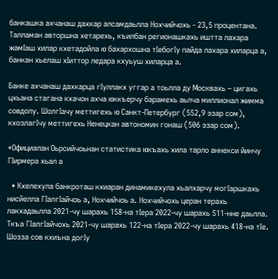банкашка ахчанаш дахкар алсамдаьлла Нохчийчохь - 23,5 процентана. Талламан авторшна хетарехь, къилбан регионашкахь иштта лахара жамIаш хилар кхетадойла ю бахархошна тIебогIу пайда лахара хиларца а, банкан хьелаш хIиттор ледара кхуьуш хиларца а.

Банке ахчанаш дахкарца гIуллакх уггар а тоьлла ду Москвахь – цигахь цхьана стагана кхачон ахча юккъерчу барамехь аьлча миллионал жимма совдолу. ШолгIачу меттигехь ю Санкт-Петербург (552,9 эзар сом), кхозлагIчу меттигехь Ненецкан автономин гонаш (506 эзар сом).

*Официалан Оьрсийчоьнан статистика юкъахь хила тарло аннекси йинчу ГIирмера хьал а

  • Кхелехула банкроташ кхиаран динамикехула хьалхарчу могIаршкахь нисйелла ГIалгIайчоь а, Нохчийчоь а. Нохчийчохь церан терахь лакхадаьлла 2021-чу шарахь 158-на тIера 2022-чу шарахь 511-нне даьлла. Ткъа ГIалгIайчохь 2021-чу шарахь 122-на тIера 2022-чу шарахь 418-на тIе. Шозза сов кхиъна догIу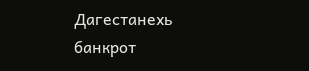Дагестанехь банкрот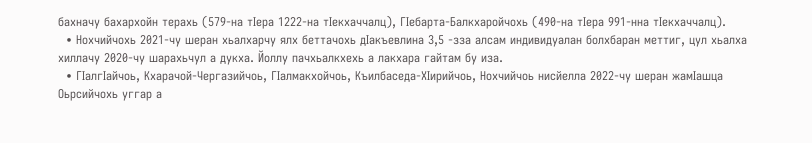бахначу бахархойн терахь (579-на тIера 1222-на тIекхаччалц), ГIебарта-Балкхаройчохь (490-на тIера 991-нна тIекхаччалц).
  • Нохчийчохь 2021-чу шеран хьалхарчу ялх беттачохь дIакъевлина 3,5 -зза алсам индивидуалан болхбаран меттиг, цул хьалха хиллачу 2020-чу шарахьчул а дукха. Йоллу пачхьалкхехь а лакхара гайтам бу иза.
  • ГIалгIайчоь, Кхарачой-Чергазийчоь, ГIалмакхойчоь, Къилбаседа-ХIирийчоь, Нохчийчоь нисйелла 2022-чу шеран жамIашца Оьрсийчохь уггар а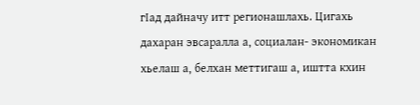гIад дайначу итт регионашлахь. Цигахь дахаран эвсаралла а, социалан- экономикан хьелаш а, белхан меттигаш а, иштта кхин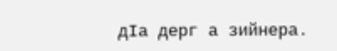дIа дерг а зийнера.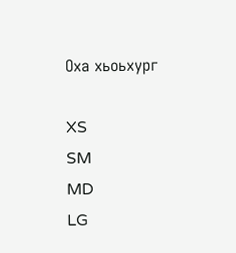Оха хьоьхург

XS
SM
MD
LG